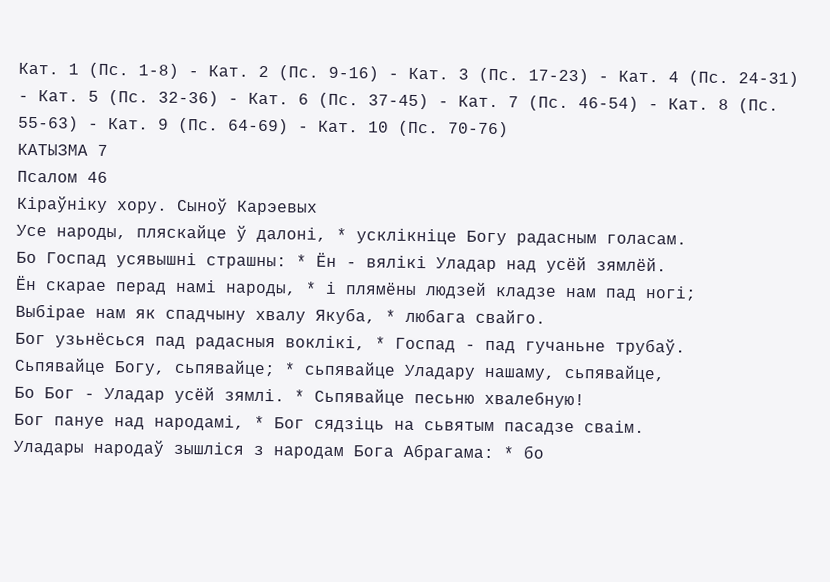Кат. 1 (Пс. 1-8) - Кат. 2 (Пс. 9-16) - Кат. 3 (Пс. 17-23) - Кат. 4 (Пс. 24-31) - Кат. 5 (Пс. 32-36) - Кат. 6 (Пс. 37-45) - Кат. 7 (Пс. 46-54) - Кат. 8 (Пс. 55-63) - Кат. 9 (Пс. 64-69) - Кат. 10 (Пс. 70-76)
КАТЫЗМА 7
Псалом 46
Кіраўніку хору. Сыноў Карэевых
Усе народы, пляскайце ў далоні, * усклікніце Богу радасным голасам.
Бо Госпад усявышні страшны: * Ён - вялікі Уладар над усёй зямлёй.
Ён скарае перад намі народы, * і плямёны людзей кладзе нам пад ногі;
Выбірае нам як спадчыну хвалу Якуба, * любага свайго.
Бог узьнёсься пад радасныя воклікі, * Госпад - пад гучаньне трубаў.
Сьпявайце Богу, сьпявайце; * сьпявайце Уладару нашаму, сьпявайце,
Бо Бог - Уладар усёй зямлі. * Сьпявайце песьню хвалебную!
Бог пануе над народамі, * Бог сядзіць на сьвятым пасадзе сваім.
Уладары народаў зышліся з народам Бога Абрагама: * бо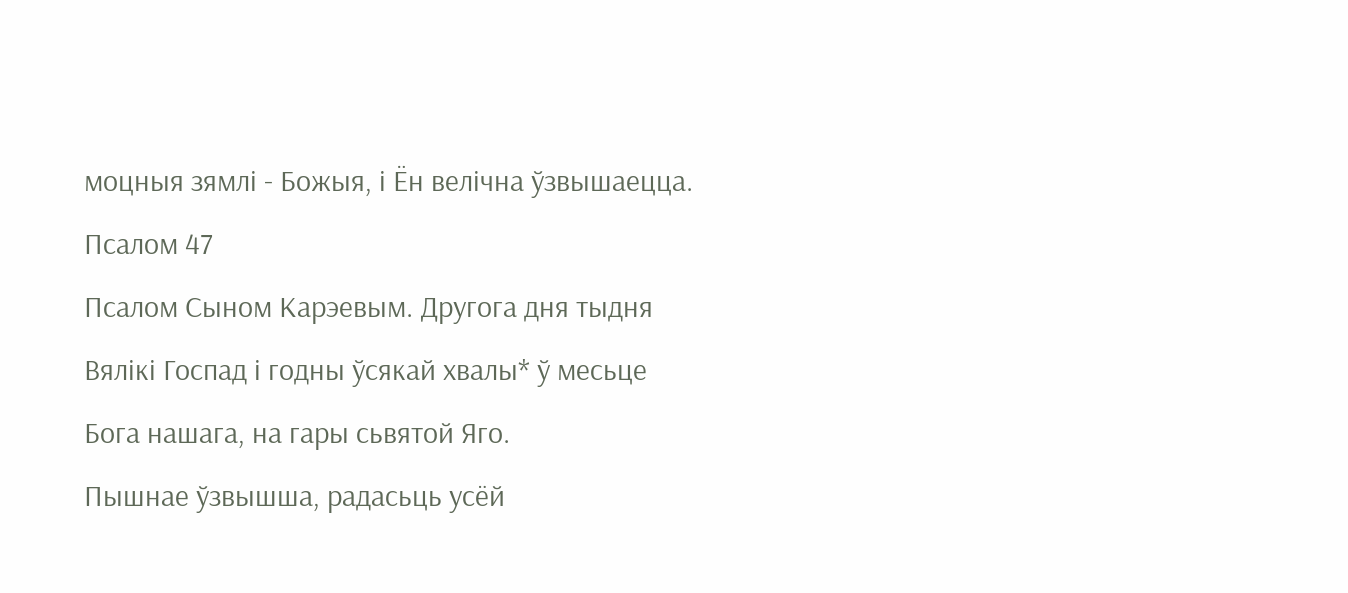моцныя зямлі - Божыя, і Ён велічна ўзвышаецца.
Псалом 47
Псалом Сыном Карэевым. Другога дня тыдня
Вялікі Госпад і годны ўсякай хвалы* ў месьце Бога нашага, на гары сьвятой Яго.
Пышнае ўзвышша, радасьць усёй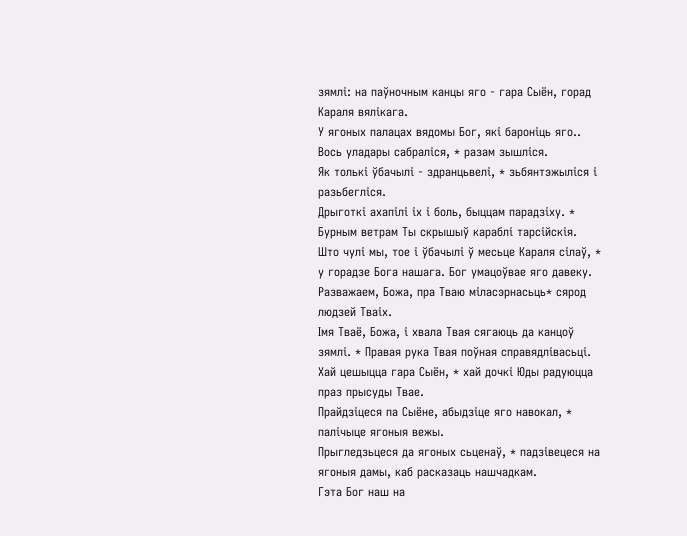зямлі: на паўночным канцы яго - гара Сыён, горад Караля вялікага.
У ягоных палацах вядомы Бог, які бароніць яго..
Вось уладары сабраліся, * разам зышліся.
Як толькі ўбачылі - здранцьвелі, * зьбянтэжыліся і разьбегліся.
Дрыготкі ахапілі іх і боль, быццам парадзіху. * Бурным ветрам Ты скрышыў караблі тарсійскія.
Што чулі мы, тое і ўбачылі ў месьце Караля сілаў, * у горадзе Бога нашага. Бог умацоўвае яго давеку.
Разважаем, Божа, пра Тваю міласэрнасьць* сярод людзей Тваіх.
Імя Тваё, Божа, і хвала Твая сягаюць да канцоў зямлі. * Правая рука Твая поўная справядлівасьці.
Хай цешыцца гара Сыён, * хай дочкі Юды радуюцца праз прысуды Твае.
Прайдзіцеся па Сыёне, абыдзіце яго навокал, * палічыце ягоныя вежы.
Прыгледзьцеся да ягоных сьценаў, * падзівецеся на ягоныя дамы, каб расказаць нашчадкам.
Гэта Бог наш на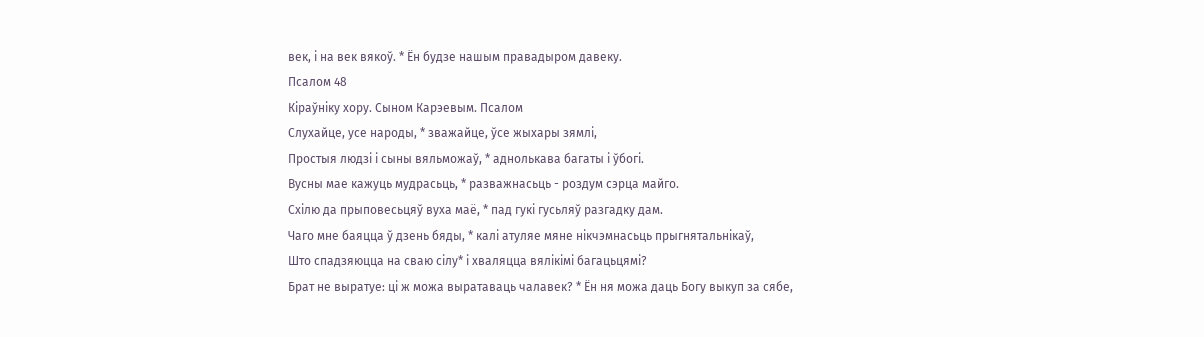век, і на век вякоў. * Ён будзе нашым правадыром давеку.
Псалом 48
Кіраўніку хору. Сыном Карэевым. Псалом
Слухайце, усе народы, * зважайце, ўсе жыхары зямлі,
Простыя людзі і сыны вяльможаў, * аднолькава багаты і ўбогі.
Вусны мае кажуць мудрасьць, * разважнасьць - роздум сэрца майго.
Схілю да прыповесьцяў вуха маё, * пад гукі гусьляў разгадку дам.
Чаго мне баяцца ў дзень бяды, * калі атуляе мяне нікчэмнасьць прыгнятальнікаў,
Што спадзяюцца на сваю сілу* і хваляцца вялікімі багацьцямі?
Брат не выратуе: ці ж можа выратаваць чалавек? * Ён ня можа даць Богу выкуп за сябе,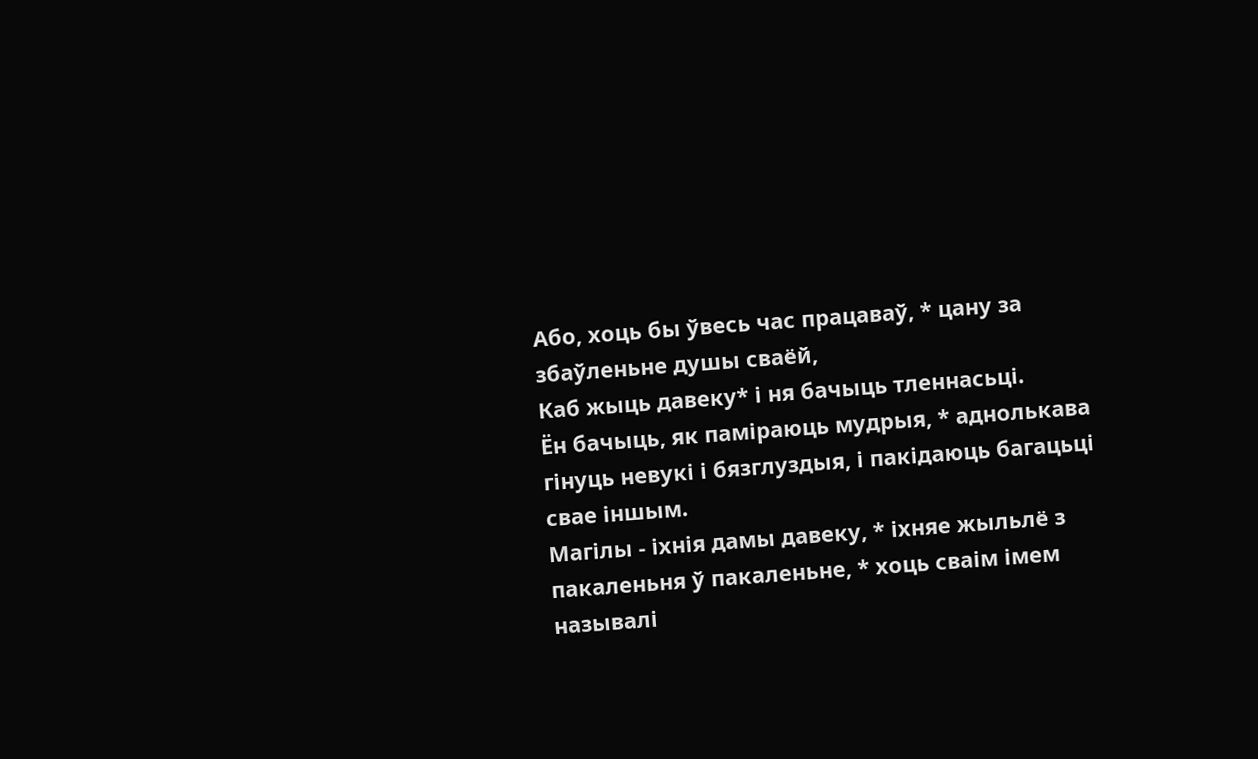Або, хоць бы ўвесь час працаваў, * цану за збаўленьне душы сваёй,
Каб жыць давеку* і ня бачыць тленнасьці.
Ён бачыць, як паміраюць мудрыя, * аднолькава гінуць невукі і бязглуздыя, і пакідаюць багацьці свае іншым.
Магілы - іхнія дамы давеку, * іхняе жыльлё з пакаленьня ў пакаленьне, * хоць сваім імем называлі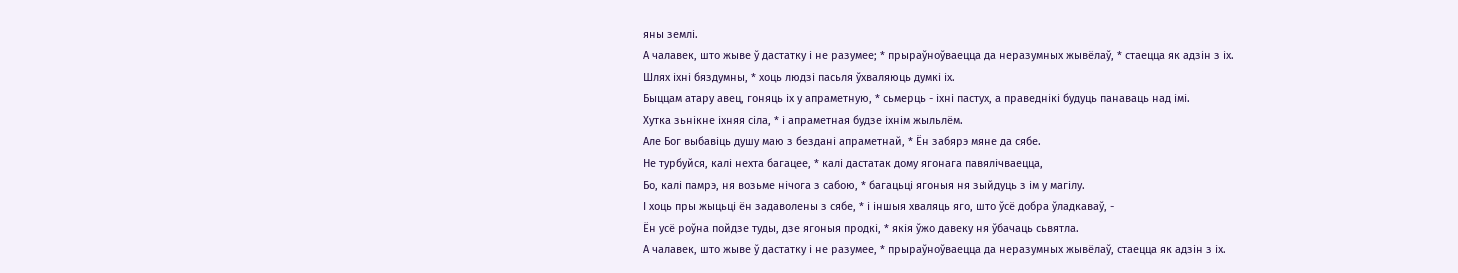яны землі.
А чалавек, што жыве ў дастатку і не разумее; * прыраўноўваецца да неразумных жывёлаў, * стаецца як адзін з іх.
Шлях іхні бяздумны, * хоць людзі пасьля ўхваляюць думкі іх.
Быццам атару авец, гоняць іх у апраметную, * сьмерць - іхні пастух, а праведнікі будуць панаваць над імі.
Хутка зьнікне іхняя сіла, * і апраметная будзе іхнім жыльлём.
Але Бог выбавіць душу маю з бездані апраметнай, * Ён забярэ мяне да сябе.
Не турбуйся, калі нехта багацее, * калі дастатак дому ягонага павялічваецца,
Бо, калі памрэ, ня возьме нічога з сабою, * багацьці ягоныя ня зыйдуць з ім у магілу.
І хоць пры жыцьці ён задаволены з сябе, * і іншыя хваляць яго, што ўсё добра ўладкаваў, -
Ён усё роўна пойдзе туды, дзе ягоныя продкі, * якія ўжо давеку ня ўбачаць сьвятла.
А чалавек, што жыве ў дастатку і не разумее, * прыраўноўваецца да неразумных жывёлаў, стаецца як адзін з іх.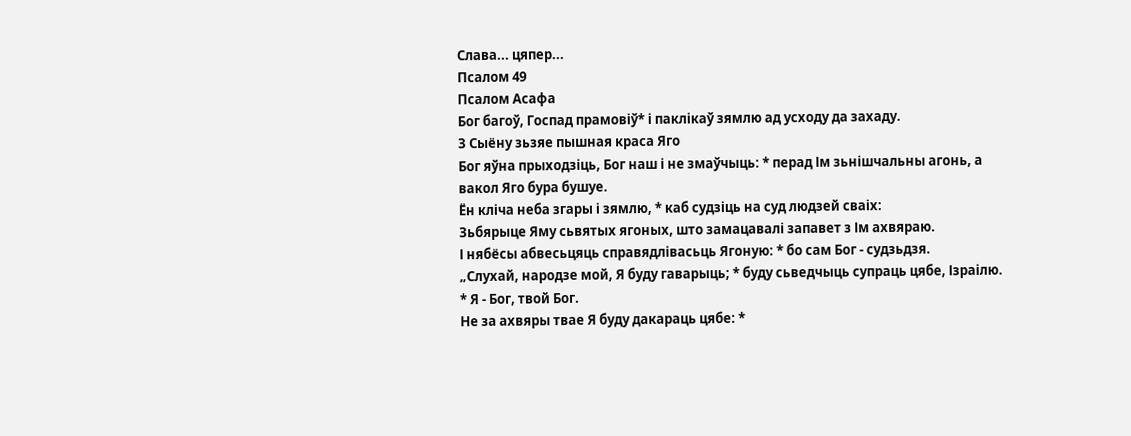Слава... цяпер...
Псалом 49
Псалом Асафа
Бог багоў, Госпад прамовіў* і паклікаў зямлю ад усходу да захаду.
З Сыёну зьзяе пышная краса Яго
Бог яўна прыходзіць, Бог наш і не змаўчыць: * перад Ім зьнішчальны агонь, а вакол Яго бура бушуе.
Ён кліча неба згары і зямлю, * каб судзіць на суд людзей сваіх:
Зьбярыце Яму сьвятых ягоных, што замацавалі запавет з Ім ахвяраю.
І нябёсы абвесьцяць справядлівасьць Ягоную: * бо сам Бог - судзьдзя.
„Слухай, народзе мой, Я буду гаварыць; * буду сьведчыць супраць цябе, Ізраілю. * Я - Бог, твой Бог.
Не за ахвяры твае Я буду дакараць цябе: *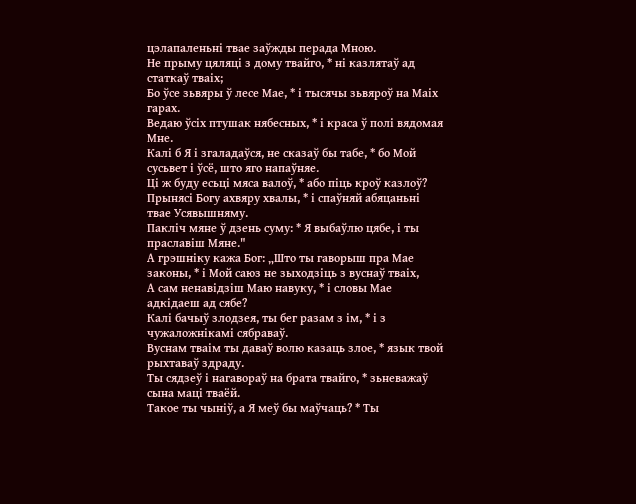цэлапаленьні твае заўжды перада Мною.
Не прыму цяляці з дому твайго, * ні казлятаў ад статкаў тваіх;
Бо ўсе зьвяры ў лесе Мае, * і тысячы зьвяроў на Маіх гарах.
Ведаю ўсіх птушак нябесных, * і краса ў полі вядомая Мне.
Калі б Я і згаладаўся, не сказаў бы табе, * бо Мой сусьвет і ўсё, што яго напаўняе.
Ці ж буду есьці мяса валоў, * або піць кроў казлоў?
Прынясі Богу ахвяру хвалы, * і спаўняй абяцаньні твае Усявышняму.
Пакліч мяне ў дзень суму: * Я выбаўлю цябе, і ты праславіш Мяне."
А грэшніку кажа Бог: „Што ты гаворыш пра Мае законы, * і Мой саюз не зыходзіць з вуснаў тваіх,
А сам ненавідзіш Маю навуку, * і словы Мае адкідаеш ад сябе?
Калі бачыў злодзея, ты бег разам з ім, * і з чужаложнікамі сябраваў.
Вуснам тваім ты даваў волю казаць злое, * язык твой рыхтаваў здраду.
Ты сядзеў і нагавораў на брата твайго, * зьневажаў сына маці тваёй.
Такое ты чыніў, а Я меў бы маўчаць? * Ты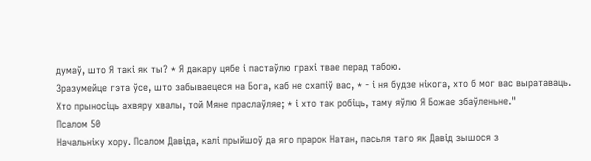думаў, што Я такі як ты? * Я дакару цябе і пастаўлю грахі твае перад табою.
Зразумейце гэта ўсе, што забываецеся на Бога, каб не схапіў вас, * - і ня будзе нікога, хто б мог вас выратаваць.
Хто прыносіць ахвяру хвалы, той Мяне праслаўляе; * і хто так робіць, таму яўлю Я Божае збаўленьне."
Псалом 50
Начальніку хору. Псалом Давіда, калі прыйшоў да яго прарок Натан, пасьля таго як Давід зышося з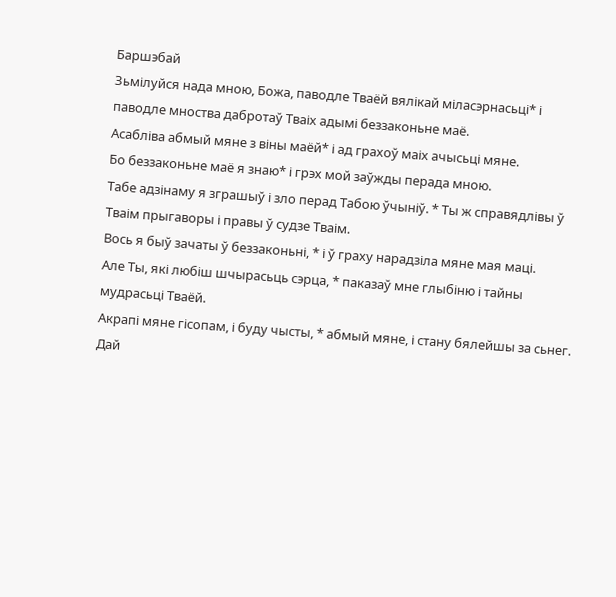Баршэбай
Зьмілуйся нада мною, Божа, паводле Тваёй вялікай міласэрнасьці* і паводле мноства дабротаў Тваіх адымі беззаконьне маё.
Асабліва абмый мяне з віны маёй* і ад грахоў маіх ачысьці мяне.
Бо беззаконьне маё я знаю* і грэх мой заўжды перада мною.
Табе адзінаму я зграшыў і зло перад Табою ўчыніў. * Ты ж справядлівы ў Тваім прыгаворы і правы ў судзе Тваім.
Вось я быў зачаты ў беззаконьні, * і ў граху нарадзіла мяне мая маці.
Але Ты, які любіш шчырасьць сэрца, * паказаў мне глыбіню і тайны мудрасьці Тваёй.
Акрапі мяне гісопам, і буду чысты, * абмый мяне, і стану бялейшы за сьнег.
Дай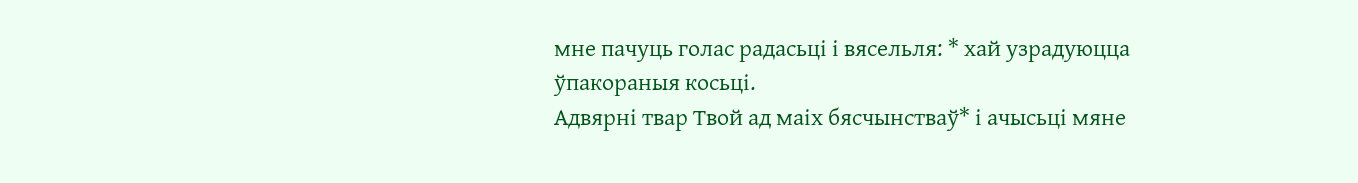мне пачуць голас радасьці і вясельля: * хай узрадуюцца ўпакораныя косьці.
Адвярні твар Твой ад маіх бясчынстваў* і ачысьці мяне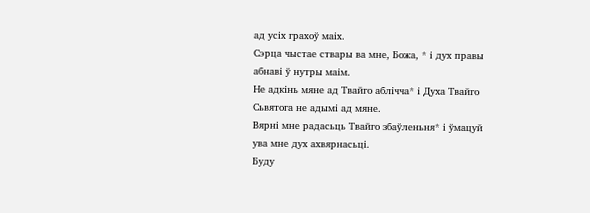ад усіх грахоў маіх.
Сэрца чыстае ствары ва мне, Божа, * і дух правы абнаві ў нутры маім.
Не адкінь мяне ад Твайго аблічча* і Духа Твайго Сьвятога не адымі ад мяне.
Вярні мне радасьць Твайго збаўленьня* і ўмацуй ува мне дух ахвярнасьці.
Буду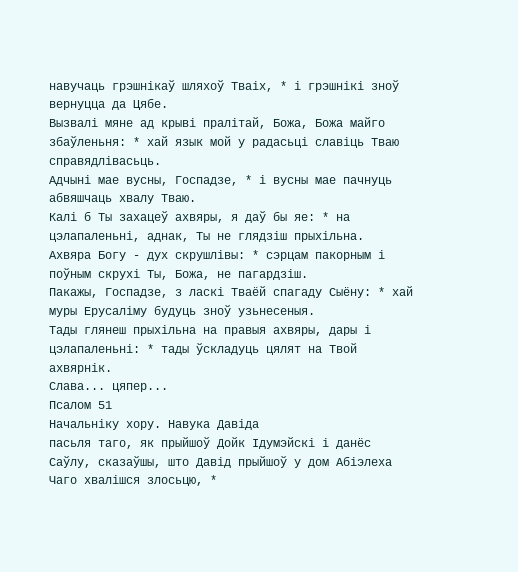навучаць грэшнікаў шляхоў Тваіх, * і грэшнікі зноў вернуцца да Цябе.
Вызвалі мяне ад крыві пралітай, Божа, Божа майго збаўленьня: * хай язык мой у радасьці славіць Тваю справядлівасьць.
Адчыні мае вусны, Госпадзе, * і вусны мае пачнуць абвяшчаць хвалу Тваю.
Калі б Ты захацеў ахвяры, я даў бы яе: * на цэлапаленьні, аднак, Ты не глядзіш прыхільна.
Ахвяра Богу - дух скрушлівы: * сэрцам пакорным і поўным скрухі Ты, Божа, не пагардзіш.
Пакажы, Госпадзе, з ласкі Тваёй спагаду Сыёну: * хай муры Ерусаліму будуць зноў узьнесеныя.
Тады глянеш прыхільна на правыя ахвяры, дары і цэлапаленьні: * тады ўскладуць цялят на Твой ахвярнік.
Слава... цяпер...
Псалом 51
Начальніку хору. Навука Давіда
пасьля таго, як прыйшоў Дойк Ідумэйскі і данёс Саўлу, сказаўшы, што Давід прыйшоў у дом Абіэлеха
Чаго хвалішся злосьцю, *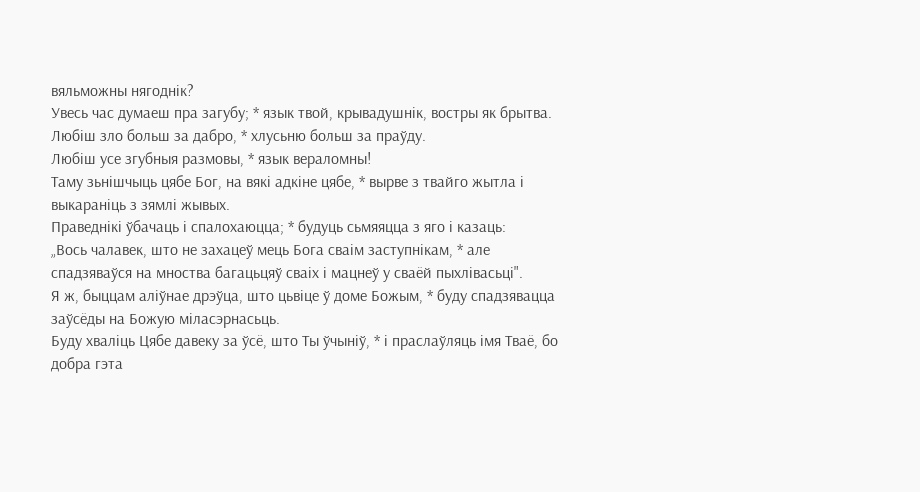вяльможны нягоднік?
Увесь час думаеш пра загубу; * язык твой, крывадушнік, востры як брытва.
Любіш зло больш за дабро, * хлусьню больш за праўду.
Любіш усе згубныя размовы, * язык вераломны!
Таму зьнішчыць цябе Бог, на вякі адкіне цябе, * вырве з твайго жытла і выкараніць з зямлі жывых.
Праведнікі ўбачаць і спалохаюцца; * будуць сьмяяцца з яго і казаць:
„Вось чалавек, што не захацеў мець Бога сваім заступнікам, * але спадзяваўся на мноства багацьцяў сваіх і мацнеў у сваёй пыхлівасьці".
Я ж, быццам аліўнае дрэўца, што цьвіце ў доме Божым, * буду спадзявацца заўсёды на Божую міласэрнасьць.
Буду хваліць Цябе давеку за ўсё, што Ты ўчыніў, * і праслаўляць імя Тваё, бо добра гэта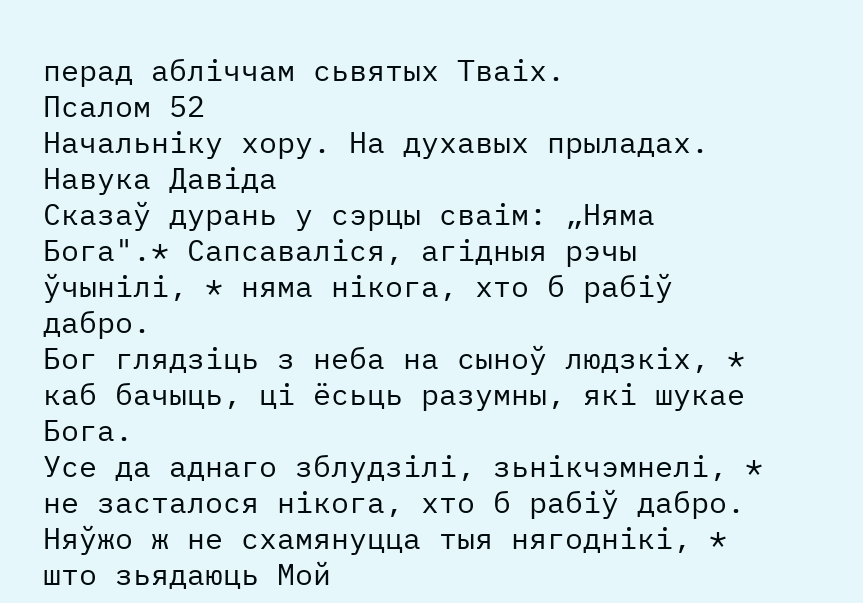перад абліччам сьвятых Тваіх.
Псалом 52
Начальніку хору. На духавых прыладах. Навука Давіда
Сказаў дурань у сэрцы сваім: „Няма Бога".* Сапсаваліся, агідныя рэчы ўчынілі, * няма нікога, хто б рабіў дабро.
Бог глядзіць з неба на сыноў людзкіх, * каб бачыць, ці ёсьць разумны, які шукае Бога.
Усе да аднаго зблудзілі, зьнікчэмнелі, * не засталося нікога, хто б рабіў дабро.
Няўжо ж не схамянуцца тыя нягоднікі, * што зьядаюць Мой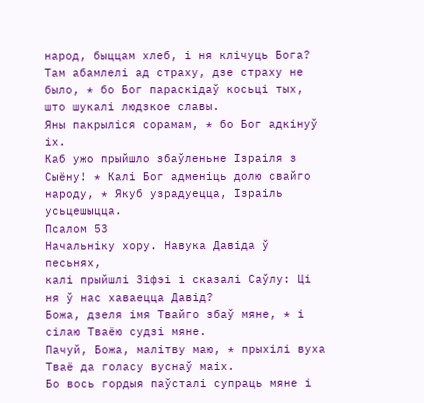народ, быццам хлеб, і ня клічуць Бога?
Там абамлелі ад страху, дзе страху не было, * бо Бог параскідаў косьці тых, што шукалі людзкое славы.
Яны пакрыліся сорамам, * бо Бог адкінуў іх.
Каб ужо прыйшло збаўленьне Ізраіля з Сыёну! * Калі Бог адменіць долю свайго народу, * Якуб узрадуецца, Ізраіль усьцешыцца.
Псалом 53
Начальніку хору. Навука Давіда ў песьнях,
калі прыйшлі Зіфэі і сказалі Саўлу: Ці ня ў нас хаваецца Давід?
Божа, дзеля імя Твайго збаў мяне, * і сілаю Тваёю судзі мяне.
Пачуй, Божа, малітву маю, * прыхілі вуха Тваё да голасу вуснаў маіх.
Бо вось гордыя паўсталі супраць мяне і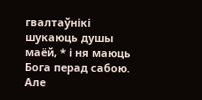гвалтаўнікі шукаюць душы маёй, * і ня маюць Бога перад сабою.
Але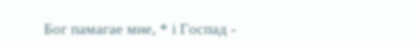Бог памагае мне, * і Госпад -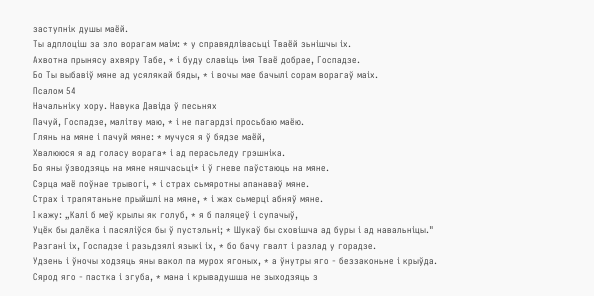заступнік душы маёй.
Ты адплоціш за зло ворагам маім: * у справядлівасьці Тваёй зьнішчы іх.
Ахвотна прынясу ахвяру Табе, * і буду славіць імя Тваё добрае, Госпадзе.
Бо Ты выбавіў мяне ад усялякай бяды, * і вочы мае бачылі сорам ворагаў маіх.
Псалом 54
Начальніку хору. Навука Давіда ў песьнях
Пачуй, Госпадзе, малітву маю, * і не пагардзі просьбаю маёю.
Глянь на мяне і пачуй мяне: * мучуся я ў бядзе маёй,
Хвалююся я ад голасу ворага* і ад перасьледу грэшніка.
Бо яны ўзводзяць на мяне няшчасьці* і ў гневе паўстаюць на мяне.
Сэрца маё поўнае трывогі, * і страх сьмяротны апанаваў мяне.
Страх і трапятаньне прыйшлі на мяне, * і жах сьмерці абняў мяне.
І кажу: „Калі б меў крылы як голуб, * я б паляцеў і супачыў,
Уцёк бы далёка і пасяліўся бы ў пустэльні; * Шукаў бы сховішча ад буры і ад навальніцы."
Разгані іх, Госпадзе і разьдзялі языкі іх, * бо бачу гвалт і разлад у горадзе.
Удзень і ўночы ходзяць яны вакол па мурох ягоных, * а ўнутры яго - беззаконьне і крыўда.
Сярод яго - пастка і згуба, * мана і крывадушша не зыходзяць з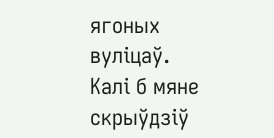ягоных вуліцаў.
Калі б мяне скрыўдзіў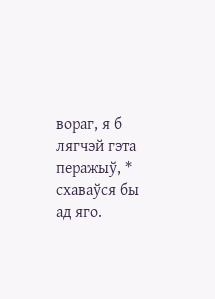вораг, я б лягчэй гэта перажыў, * схаваўся бы ад яго.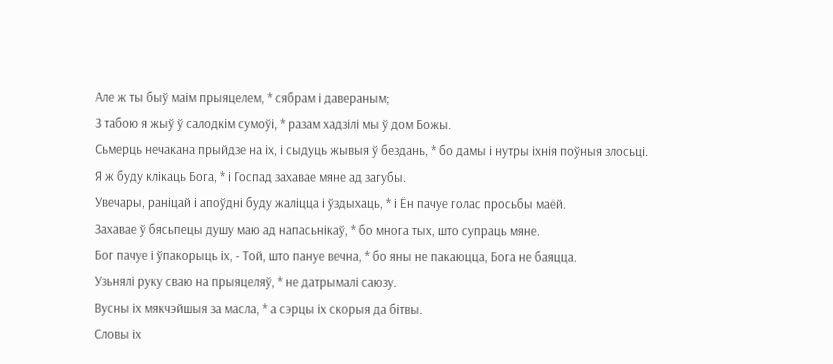Але ж ты быў маім прыяцелем, * сябрам і давераным;
З табою я жыў ў салодкім сумоўі, * разам хадзілі мы ў дом Божы.
Сьмерць нечакана прыйдзе на іх, і сыдуць жывыя ў бездань, * бо дамы і нутры іхнія поўныя злосьці.
Я ж буду клікаць Бога, * і Госпад захавае мяне ад загубы.
Увечары, раніцай і апоўдні буду жаліцца і ўздыхаць, * і Ён пачуе голас просьбы маёй.
Захавае ў бясьпецы душу маю ад напасьнікаў, * бо многа тых, што супраць мяне.
Бог пачуе і ўпакорыць іх, - Той, што пануе вечна, * бо яны не пакаюцца, Бога не баяцца.
Узьнялі руку сваю на прыяцеляў, * не датрымалі саюзу.
Вусны іх мякчэйшыя за масла, * а сэрцы іх скорыя да бітвы.
Словы іх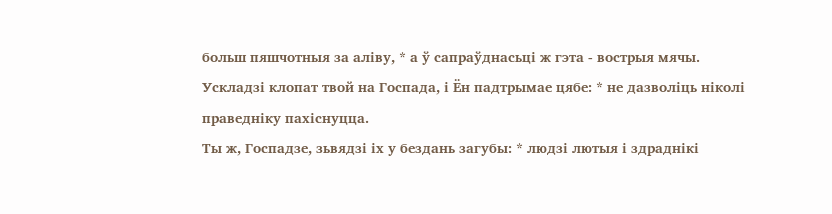больш пяшчотныя за аліву, * а ў сапраўднасьці ж гэта - вострыя мячы.
Ускладзі клопат твой на Госпада, і Ён падтрымае цябе: * не дазволіць ніколі праведніку пахіснуцца.
Ты ж, Госпадзе, зьвядзі іх у бездань загубы: * людзі лютыя і здраднікі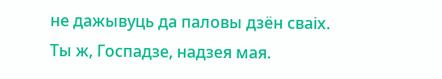не дажывуць да паловы дзён сваіх.
Ты ж, Госпадзе, надзея мая.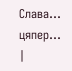Слава... цяпер...
|